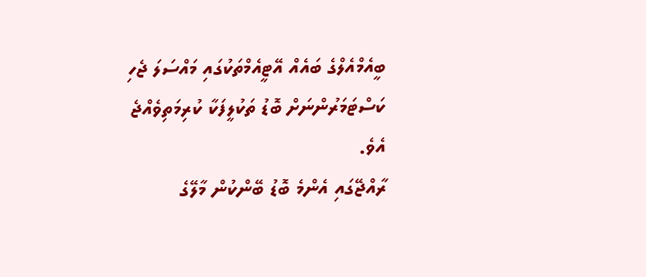ބީއެމްއެލްގެ ބައެއް އޭޓީއެމްތަކުގައި މައްސަލަ ޖެހި ކަސްޓަމަރުންނަށް ބޮޑު ތަކުލީފަކާ ކުރިމަތިވެއްޖެ އެވެ.
ރާއްޖޭގައި އެންމެ ބޮޑު ބޭންކުން މާލޭގެ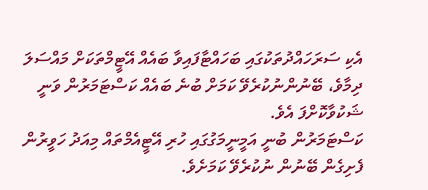އެކި ސަރަހައްދުތަކުގައި ބަހައްޓާފައިވާ ބައެއް އޭޓީމްތަކަށް މައްސަލަ ދިމާވެ، ބޭނުންނުކުރެވޭ ކަމަށް ބުނެ ބައެއް ކަސްޓަމަރުން ވަނީ ޝަކުވާކޮށްފަ އެވެ.
ކަސްޓަމަރުން ބުނީ އަމީނީމަގުގައި ހުރި އޭޓީއެމްތައް މިއަދު ހަވީރުން ފެށިގެން ބޭނުން ނުކުރެވޭ ކަމަށެވެ.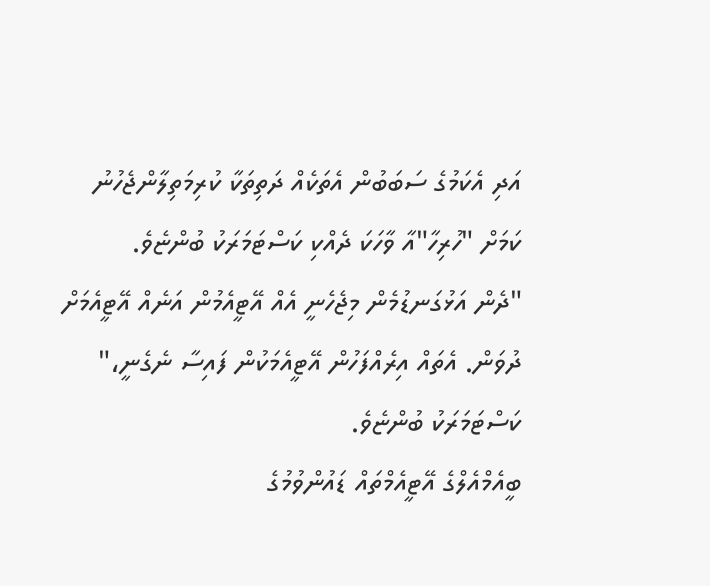އަދި އެކަމުގެ ސަބަބުން އެތަކެއް ދަތިތަކާ ކުރިމަތިލާންޖެހުނު ކަމަށް "ހުރިހާ"އާ ވާހަކަ ދެއްކި ކަސްޓަމަރަކު ބުންޏެވެ.
"ދެން އަޅުގަނޑުމެން މިޖެހެނީ އެއް އޭޓީއެމުން އަނެއް އޭޓީއެމަށް ދުވަން. އެތައް އިރެއްފަހުން އޭޓީއެމަކުން ފައިސާ ނެގެނީ،" ކަސްޓަމަރަކު ބުންޏެވެ.
ބީއެމްއެލްގެ އޭޓީއެމްތައް ޑައުންވުމުގެ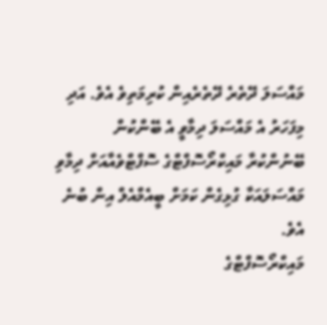މައްސަލަ ދޭތެރެ ދޭތެރެއިން ކުރިމަތިވެ އެވެ. އަދި މިފަހަރު އެ މައްސަލަ ދިމާވީ އެ ބޭންކުން ބޭނުންކުރާ މައިކްރޯސޮފްޓްގެ ސޮފްޓްވެއާއަށް ދިމާވި މައްސަލައަކާ ގުޅިގެން ކަމަށް ބީއެމްއެލް އިން ބުނެ އެވެ.
މައިކްރޯސޮފްޓްގެ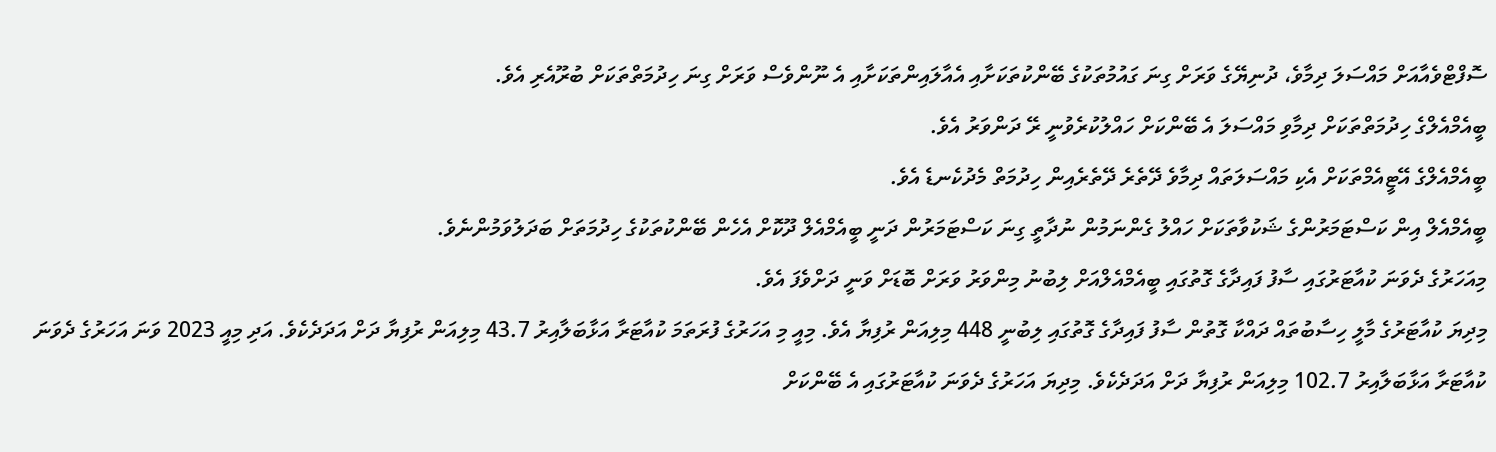ސޮފްޓްވެއާއަށް މައްސަލަ ދިމާވެ، ދުނިޔޭގެ ވަރަށް ގިނަ ގައުމުތަކުގެ ބޭންކުތަކަށާއި އެއާލައިންތަކަށާއި އެ ނޫންވެސް ވަރަށް ގިނަ ހިދުމަތްތަކަށް ބުރޫއެރި އެވެ.
ބީއެމްއެލްގެ ހިދުމަތްތަކަށް ދިމާވި މައްސަލަ އެ ބޭންކަށް ހައްލުކުރެވުނީ ރޭ ދަންވަރު އެވެ.
ބީއެމްއެލްގެ އޭޓީއެމްތަކަށް އެކި މައްސަލަތައް ދިމާވެ ދޭތެރެ ދޭތެރެއިން ހިދުމަތް މެދުކެނޑެ އެވެ.
ބީއެމްއެލް އިން ކަސްޓަމަރުންގެ ޝަކުވާތަކަށް ހައްލު ގެންނަމުން ނުދާތީ ގިނަ ކަސްޓަމަރުން ދަނީ ބީއެމްއެލް ދޫކޮށް އެހެން ބޭންކުތަކުގެ ހިދުމަތަށް ބަދަލުވަމުންނެވެ.
މިއަހަރުގެ ދެވަނަ ކުއާޓަރުގައި ސާފު ފައިދާގެ ގޮތުގައި ބީއެމްއެލްއަށް ލިބުނު މިންވަރު ވަރަށް ބޮޑަށް ވަނީ ދަށްވެފަ އެވެ.
މިދިޔަ ކުއާޓަރުގެ މާލީ ހިސާބުތައް ދައްކާ ގޮތުން ސާފު ފައިދާގެ ގޮތުގައި ލިބުނީ 448 މިލިއަން ރުފިޔާ އެވެ. މިއީ މި އަހަރުގެ ފުރަތަމަ ކުއާޓަރާ އަޅާބަލާއިރު 43.7 މިލިއަން ރުފިޔާ ދަށް އަދަދެކެވެ. އަދި މިއީ 2023 ވަނަ އަހަރުގެ ދެވަނަ ކުއާޓަރާ އަޅާބަލާއިރު 102.7 މިލިއަން ރުފިޔާ ދަށް އަދަދެކެވެ. މިދިޔަ އަހަރުގެ ދެވަނަ ކުއާޓަރުގައި އެ ބޭންކަށް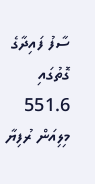ސާފު ފައިދާގެ ގޮތުގައި 551.6 މިލިއަން ރުފިޔާ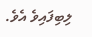ލިބިފައިވެ އެވެ.